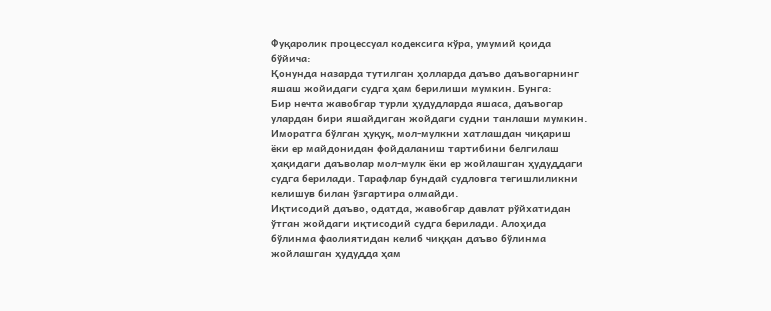Фуқаролик процессуал кодексига кўра, умумий қоида бўйича:
Қонунда назарда тутилган ҳолларда даъво даъвогарнинг яшаш жойидаги судга ҳам берилиши мумкин. Бунга:
Бир нечта жавобгар турли ҳудудларда яшаса, даъвогар улардан бири яшайдиган жойдаги судни танлаши мумкин.
Иморатга бўлган ҳуқуқ, мол-мулкни хатлашдан чиқариш ёки ер майдонидан фойдаланиш тартибини белгилаш ҳақидаги даъволар мол-мулк ёки ер жойлашган ҳудуддаги судга берилади. Тарафлар бундай судловга тегишлиликни келишув билан ўзгартира олмайди.
Иқтисодий даъво, одатда, жавобгар давлат рўйхатидан ўтган жойдаги иқтисодий судга берилади. Алоҳида бўлинма фаолиятидан келиб чиққан даъво бўлинма жойлашган ҳудудда ҳам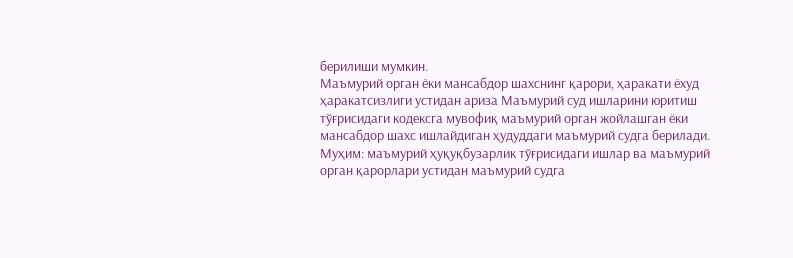берилиши мумкин.
Маъмурий орган ёки мансабдор шахснинг қарори, ҳаракати ёхуд ҳаракатсизлиги устидан ариза Маъмурий суд ишларини юритиш тўғрисидаги кодексга мувофиқ маъмурий орган жойлашган ёки мансабдор шахс ишлайдиган ҳудуддаги маъмурий судга берилади.
Муҳим: маъмурий ҳуқуқбузарлик тўғрисидаги ишлар ва маъмурий орган қарорлари устидан маъмурий судга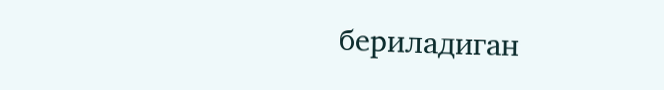бериладиган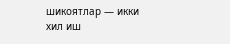шикоятлар — икки хил иш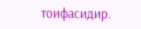тоифасидир.